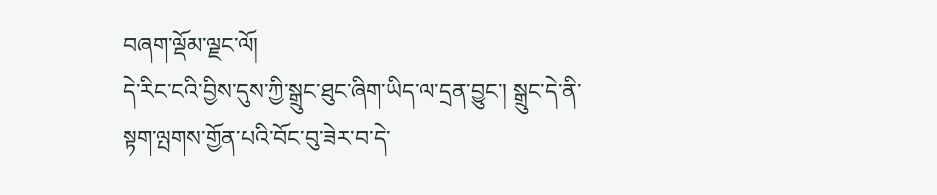བཞག་ལྡོམ་ལྗང་ལོ།
དེ་རིང་ངའི་བྱིས་དུས་ཀྱི་སྒྲུང་ཐུང་ཞིག་ཡིད་ལ་དྲན་བྱུང་། སྒྲུང་དེ་ནི་སྟག་ལྤགས་གྱོན་པའི་བོང་བུ་ཟེར་བ་དེ་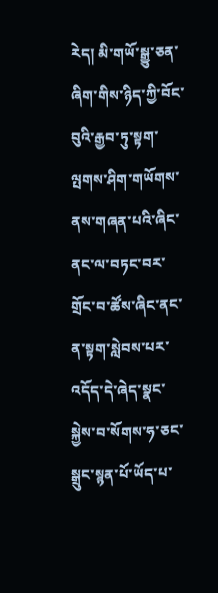རེད། མི་གཡོ་སྒྱུ་ཅན་ཞིག་གིས་ཉིད་ཀྱི་བོང་བུའི་རྒྱབ་ཏུ་སྟག་ལྤགས་ཤིག་གཡོགས་ནས་གཞན་པའི་ཞིང་ནང་ལ་བཏང་བར་གྲོང་བ་ཚོས་ཞིང་ནང་ན་སྟག་སླེབས་པར་འདོད་དེ་ཞེད་སྣང་སྐྱེས་བ་སོགས་ཧ་ཅང་སྒྲུང་སྙན་པོ་ཡོད་པ་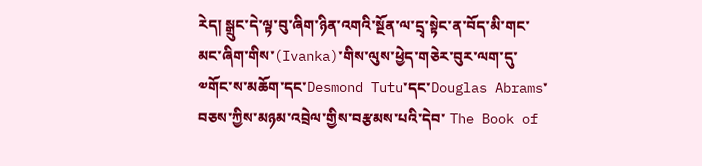རེད། སྒྲུང་དེ་ལྟ་བུ་ཞིག་ཉིན་འགའི་སྔོན་ལ་དྲྭ་སྟེང་ན་བོད་མི་གང་མང་ཞིག་གིས་(Ivanka)་གིས་ལུས་ཕྱེད་གཅེར་བུར་ལག་དུ་༧གོང་ས་མཆོག་དང་Desmond Tutu་དང་Douglas Abrams་བཅས་ཀྱིས་མཉམ་འབྲེལ་གྱིས་བརྩམས་པའི་དེབ་ The Book of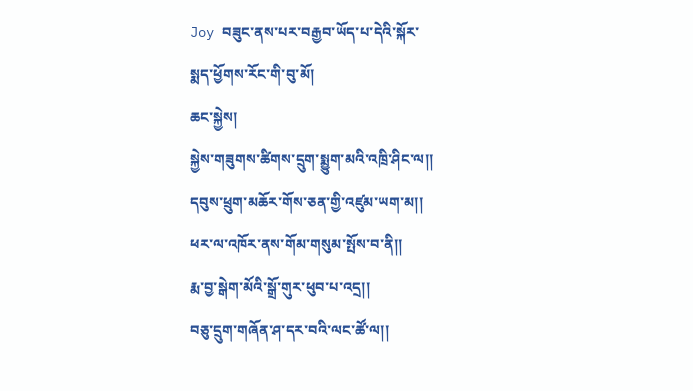Joy བཟུང་ནས་པར་བརྒྱབ་ཡོད་པ་དེའི་སྐོར་
སྨད་ཕྱོགས་རོང་གི་བུ་མོ།
ཆང་སྐྱེས།
སྐྱེས་གཟུགས་ཚིགས་དྲུག་སྨྱུག་མའི་འཁྲི་ཤིང་ལ།།
དབུས་ཕྲུག་མཆོར་གོས་ཅན་གྱི་འཛུམ་ཡག་མ།།
ཕར་ལ་འཁོར་ནས་གོམ་གསུམ་སྤོས་བ་ནི།།
རྨ་བྱ་སྒེག་མོའི་སྒྲོ་གུར་ཕུབ་པ་འདྲ།།
བཅུ་དྲུག་གཞོན་ཤ་དར་བའི་ལང་ཚོ་ལ།།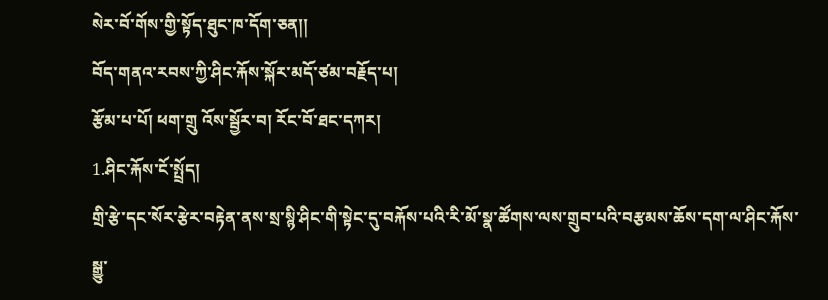སེར་བོ་གོས་གྱི་སྟོད་ཐུང་ཁ་དོག་ཅན།།
བོད་གནའ་རབས་ཀྱི་ཤིང་རྐོས་སྐོར་མདོ་ཙམ་བརྗོད་པ།
རྩོམ་པ་པོ། ཕག་གྲུ འོས་སྦྱོར་བ། རོང་བོ་ཐང་དཀར།
1.ཤིང་རྐོས་ངོ་སྤྲོད།
གྲི་རྩེ་དང་སོར་རྩེར་བརྟེན་ནས་སྲ་སྙི་ཤིང་གི་སྟེང་དུ་བརྐོས་པའི་རི་མོ་སྣ་ཚོགས་ལས་གྲུབ་པའི་བརྩམས་ཆོས་དག་ལ་ཤིང་རྐོས་སྒྱུ་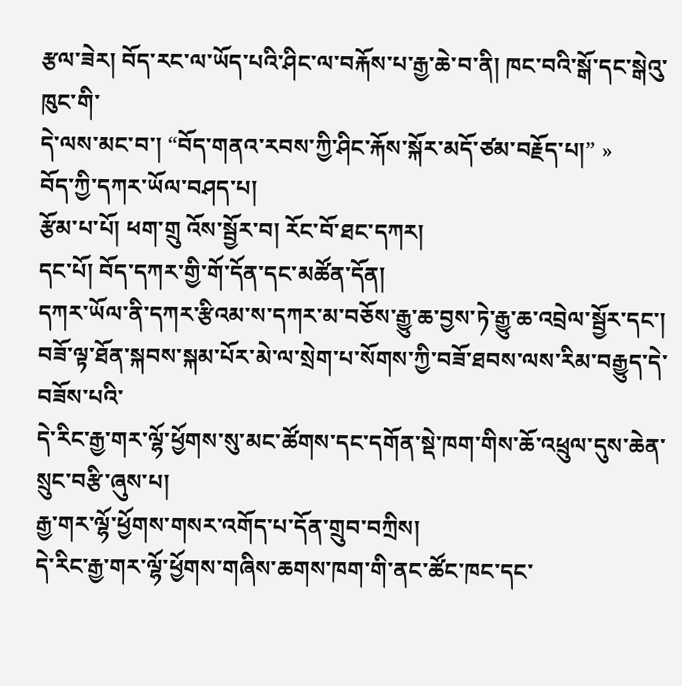རྩལ་ཟེར། བོད་རང་ལ་ཡོད་པའི་ཤིང་ལ་བརྐོས་པ་རྒྱ་ཆེ་བ་ནི། ཁང་བའི་སྒོ་དང་སྒེའུ་ཁུང་གི་
དེ་ལས་མང་བ་། “བོད་གནའ་རབས་ཀྱི་ཤིང་རྐོས་སྐོར་མདོ་ཙམ་བརྗོད་པ།” »
བོད་ཀྱི་དཀར་ཡོལ་བཤད་པ།
རྩོམ་པ་པོ། ཕག་གྲུ འོས་སྦྱོར་བ། རོང་བོ་ཐང་དཀར།
དང་པོ། བོད་དཀར་གྱི་གོ་དོན་དང་མཚོན་དོན།
དཀར་ཡོལ་ནི་དཀར་རྩིའམ་ས་དཀར་མ་བཅོས་རྒྱུ་ཆ་བྱས་ཏེ་རྒྱུ་ཆ་འབྲེལ་སྦྱོར་དང་། བཟོ་ལྟ་ཐོན་སྐབས་སྐམ་པོར་མེ་ལ་སྲེག་པ་སོགས་ཀྱི་བཟོ་ཐབས་ལས་རིམ་བརྒྱུད་དེ་བཟོས་པའི་
དེ་རིང་རྒྱ་གར་ལྷོ་ཕྱོགས་སུ་མང་ཚོགས་དང་དགོན་སྡེ་ཁག་གིས་ཆོ་འཕྲུལ་དུས་ཆེན་སྲུང་བརྩི་ཞུས་པ།
རྒྱ་གར་ལྷོ་ཕྱོགས་གསར་འགོད་པ་དོན་གྲུབ་བཀྲིས།
དེ་རིང་རྒྱ་གར་ལྷོ་ཕྱོགས་གཞིས་ཆགས་ཁག་གི་ནང་ཚོང་ཁང་དང་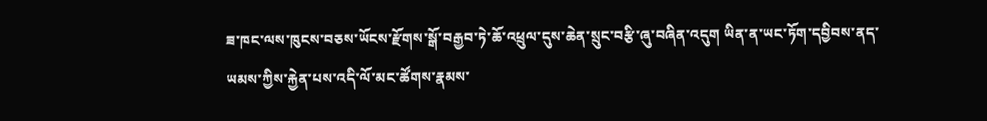ཟ་ཁང་ལས་ཁུངས་བཅས་ཡོངས་རྫོགས་སྒོ་བརྒྱབ་ཏེ་ཆོ་འཕྲུལ་དུས་ཆེན་སྲུང་བརྩི་ཞུ་བཞིན་འདུག ཡིན་ན་ཡང་ཏོག་དབྱིབས་ནད་ཡམས་ཀྱིས་རྐྱེན་པས་འདི་ལོ་མང་ཚོགས་རྣམས་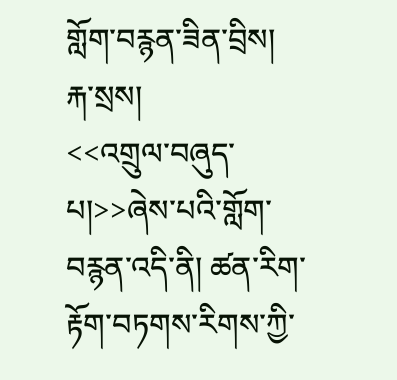གློག་བརྙན་ཟིན་བྲིས།
རྐ་སྲས།
<<འགྲུལ་བཞུད་པ།>>ཞེས་པའི་གློག་བརྙན་འདི་ནི། ཚན་རིག་རྟོག་བཏགས་རིགས་ཀྱི་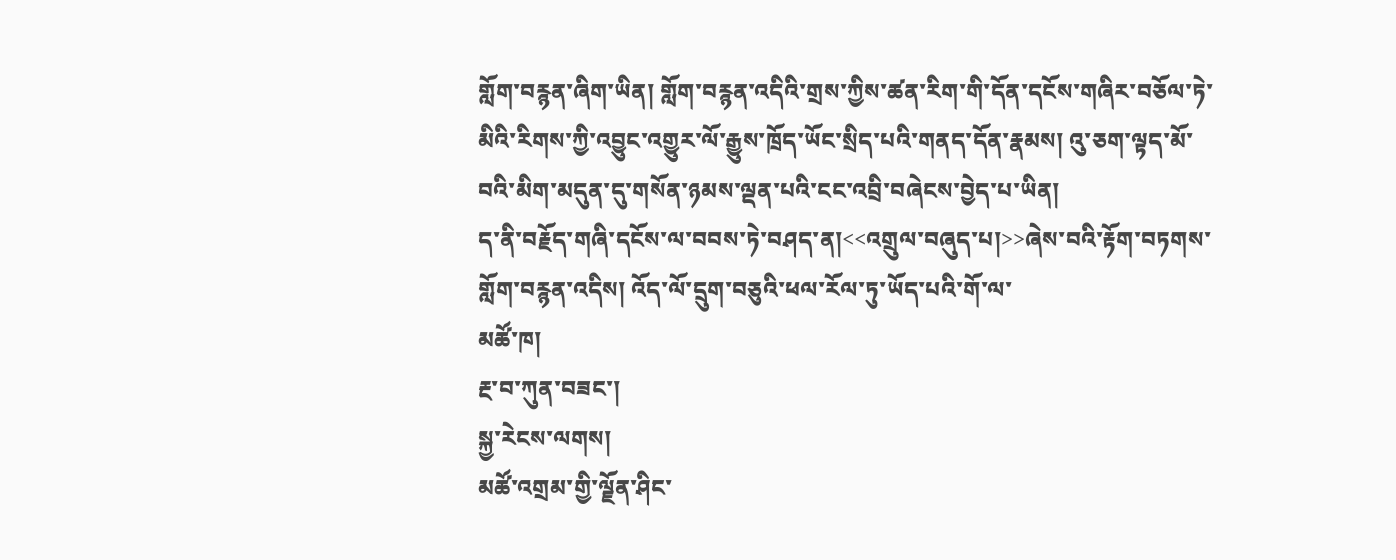གློག་བརྙན་ཞིག་ཡིན། གློག་བརྙན་འདིའི་གྲས་ཀྱིས་ཚན་རིག་གི་དོན་དངོས་གཞིར་བཅོལ་ཏེ་མིའི་རིགས་ཀྱི་འབྱུང་འགྱུར་ལོ་རྒྱུས་ཁྲོད་ཡོང་སྲིད་པའི་གནད་དོན་རྣམས། འུ་ཅག་ལྟད་མོ་བའི་མིག་མདུན་དུ་གསོན་ཉམས་ལྡན་པའི་ངང་འབྲི་བཞེངས་བྱེད་པ་ཡིན།
ད་ནི་བརྗོད་གཞི་དངོས་ལ་བབས་ཏེ་བཤད་ན།<<འགྲུལ་བཞུད་པ།>>ཞེས་བའི་རྟོག་བཏགས་གློག་བརྙན་འདིས། འོད་ལོ་དྲུག་བཅུའི་ཕལ་རོལ་ཏུ་ཡོད་པའི་གོ་ལ་
མཚོ་ཁ།
རྔ་བ་ཀུན་བཟང་།
སྐྱ་རེངས་ལགས།
མཚོ་འགྲམ་གྱི་ལྗོན་ཤིང་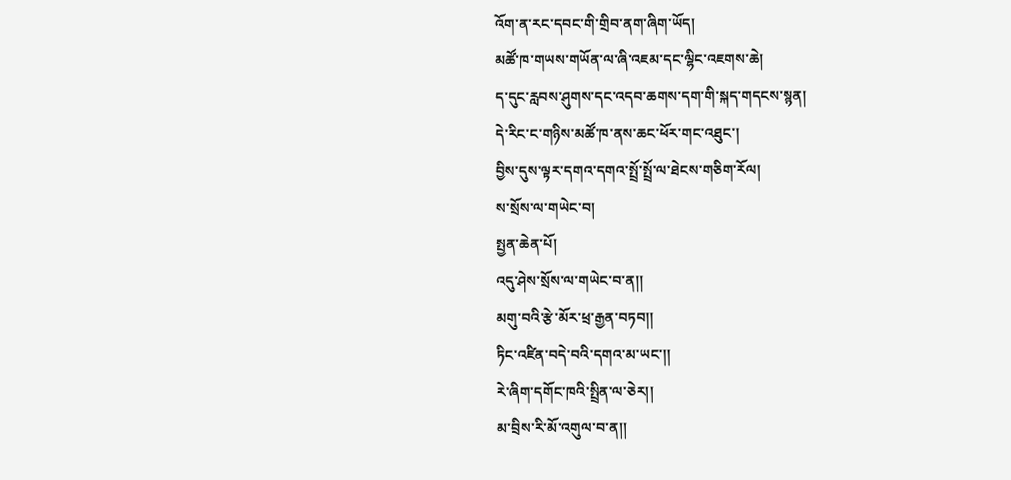འོག་ན་རང་དབང་གི་གྲིབ་ནག་ཞིག་ཡོད།
མཚོ་ཁ་གཡས་གཡོན་ལ་ཞི་འཇམ་དང་ལྷིང་འཇགས་ཆེ།
ད་དུང་རླབས་ཤུགས་དང་འདབ་ཆགས་དག་གི་སྐད་གདངས་སྙན།
དེ་རིང་ང་གཉིས་མཚོ་ཁ་ནས་ཆང་ཕོར་གང་འཐུང་།
བྱིས་དུས་ལྟར་དགའ་དགའ་སྤྲོ་སྤྲོ་ལ་ཐེངས་གཅིག་རོལ།
ས་སྲོས་ལ་གཡེང་བ།
སྤྱན་ཆེན་པོ།
འདུ་ཤེས་སྲོས་ལ་གཡེང་བ་ན།།
མགུ་བའི་རྩེ་མོར་ཕྲ་རྒྱན་བཏབ།།
ཏིང་འཛིན་བདེ་བའི་དགའ་མ་ཡང་།།
རེ་ཞིག་དགོང་ཁའི་སྤྲིན་ལ་ཅེར།།
མ་བྲིས་རི་མོ་འགུལ་བ་ན།།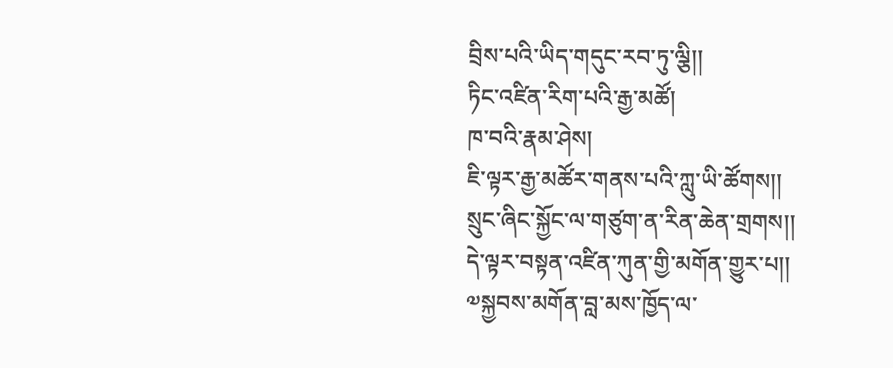བྲིས་པའི་ཡིད་གདུང་རབ་ཏུ་ལྕི།།
ཏིང་འཛིན་རིག་པའི་རྒྱ་མཚོ།
ཁ་བའི་རྣམ་ཤེས།
ཇི་ལྟར་རྒྱ་མཚོར་གནས་པའི་ཀླུ་ཡི་ཚོགས།།
སྲུང་ཞིང་སྐྱོང་ལ་གཙུག་ན་རིན་ཆེན་གྲགས།།
དེ་ལྟར་བསྟན་འཛིན་ཀུན་གྱི་མགོན་གྱུར་པ།།
༧སྐྱབས་མགོན་བླ་མས་ཁྱོད་ལ་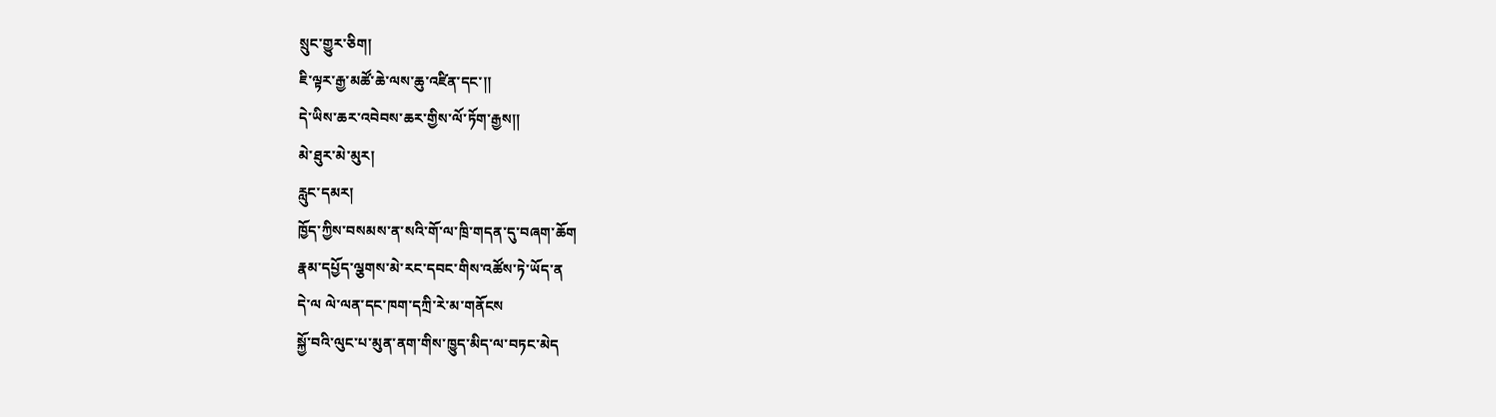སྲུང་གྱུར་ཅིག།
ཇི་ལྟར་རྒྱ་མཚོ་ཆེ་ལས་ཆུ་འཛིན་དང་།།
དེ་ཡིས་ཆར་འབེབས་ཆར་གྱིས་ལོ་ཏོག་རྒྱས།།
མེ་ཐུར་མེ་མུར།
རླུང་དམར།
ཁྱོད་ཀྱིས་བསམས་ན་སའི་གོ་ལ་ཁྲི་གདན་དུ་བཞག་ཆོག
རྣམ་དཔྱོད་ལྕགས་མེ་རང་དབང་གིས་འཚོས་ཏེ་ཡོད་ན
དེ་ལ ལེ་ལན་དང་ཁག་དཀྲི་རེ་མ་གནོངས
སྐྱོ་བའི་ལུང་པ་མུན་ནག་གིས་ཁྱུད་མིད་ལ་བཏང་མེད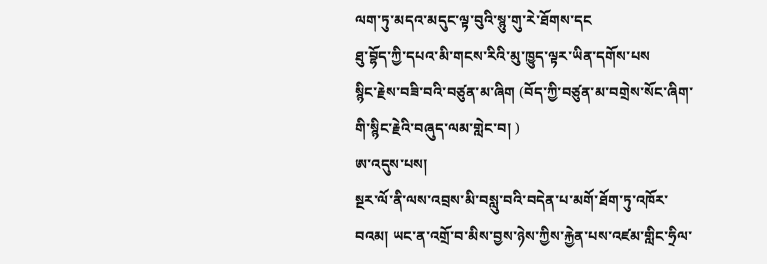ལག་ཏུ་མདའ་མདུང་ལྟ་བུའི་སྙུ་གུ་རེ་ཐོགས་དང
ཐུ་བྷོད་ཀྱི་དཔའ་མི་གངས་རིའི་མུ་ཁྱུད་ལྟར་ཡིན་དགོས་པས
སྙིང་རྗེས་བཟི་བའི་བཙུན་མ་ཞིག (བོད་ཀྱི་བཙུན་མ་བགྲེས་སོང་ཞིག་གི་སྙིང་རྗེའི་བཞུད་ལམ་གླེང་བ། )
ཨ་འདུས་པས།
སྔར་ལོ་ནི་ལས་འབྲས་མི་བསླུ་བའི་བདེན་པ་མགོ་ཐོག་ཏུ་འཁོར་བའམ། ཡང་ན་འགྲོ་བ་མིས་བྱས་ཉེས་ཀྱིས་རྐྱེན་པས་འཛམ་གླིང་ཧྲིལ་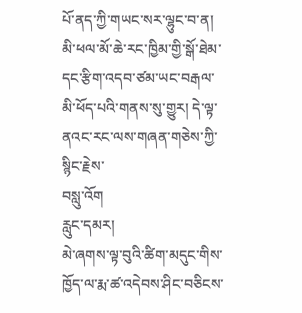པོ་ནད་ཀྱི་གཡང་སར་ལྷུང་བ་ན། མི་ཕལ་མོ་ཆེ་རང་ཁྱིམ་གྱི་སྒོ་ཐེམ་དང་རྩིག་འདབ་ཙམ་ཡང་བརྒལ་མི་ཕོད་པའི་གནས་སུ་གྱུར། དེ་ལྟ་ནའང་རང་ལས་གཞན་གཅེས་ཀྱི་སྙིང་རྗེས་
བསླུ་འོག
རླུང་དམར།
མེ་ཞགས་ལྟ་བུའི་ཚིག་མདུང་གིས་ཁྱོད་ལ་རྨ་ཚ་འདེབས་ཤིང་བཅིངས་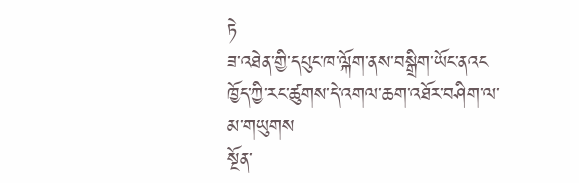ཏེ
ཟ་འཐེན་གྱི་དཔུང་ཁ་ལྐོག་ནས་བསྒྲིག་ཡོང་ནའང
ཁྱོད་ཀྱི་རང་ཚུགས་དེ་འགལ་ཆག་འཐོར་བཤིག་ལ་མ་གཡུགས
སྔོན་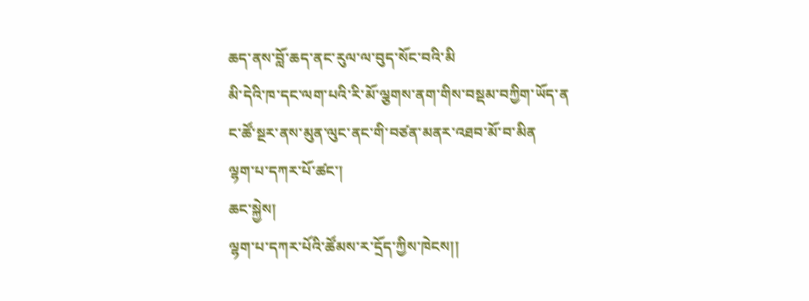ཆད་ནས་བློ་ཆད་ནང་རུལ་ལ་བུད་སོང་བའི་མི
མི་དེའི་ཁ་དང་ལག་པའི་རི་མོ་ལྕགས་ནག་གིས་བསྡམ་བཀྱིག་ཡོད་ན
ང་ཚོ་སྔར་ནས་མུན་ལུང་ནང་གི་བཙན་མནར་འཐབ་མོ་བ་མིན
ལྷག་པ་དཀར་པོ་ཚང་།
ཆང་སྐྱེས།
ལྷག་པ་དཀར་པོའི་ཚོམས་ར་དྲོད་ཀྱིས་ཁེངས།།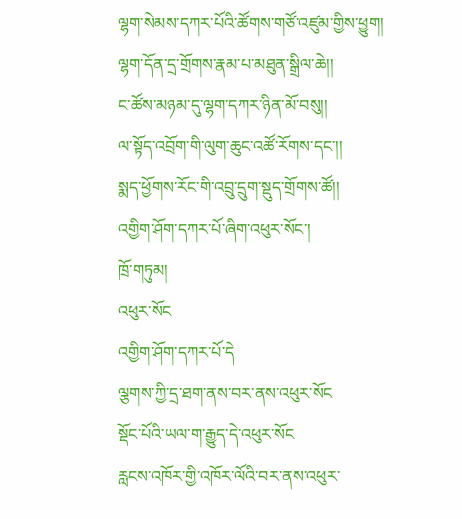ལྷག་སེམས་དཀར་པོའི་ཚོགས་གཙོ་འཛུམ་གྱིས་ཕྱུག།
ལྷག་དོན་དྲ་གྲོགས་རྣམ་པ་མཐུན་སྒྲིལ་ཆེ།།
ང་ཚོས་མཉམ་དུ་ལྷག་དཀར་ཉིན་མོ་བསུ།།
ལ་སྟོད་འབྲོག་གི་ལུག་ཆུང་འཚོ་རོགས་དང་།།
སྨད་ཕྱོགས་རོང་གི་འབྲུ་དྲུག་སྡུད་གྲོགས་ཚོ།།
འགྱིག་ཤོག་དཀར་པོ་ཞིག་འཕུར་སོང་།
ཁྲོ་གཏུམ།
འཕུར་སོང
འགྱིག་ཤོག་དཀར་པོ་དེ
ལྕགས་ཀྱི་དྲ་ཐག་ནས་བར་ནས་འཕུར་སོང
སྡོང་པོའི་ཡལ་ག་རྒྱུད་དེ་འཕུར་སོང
རླངས་འཁོར་གྱི་འཁོར་ལོའི་བར་ནས་འཕུར་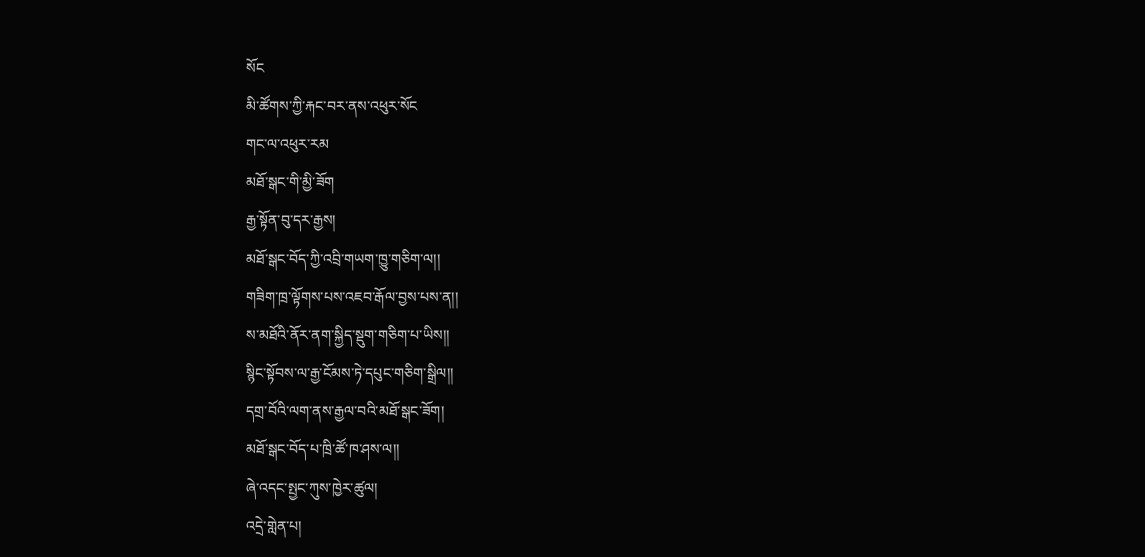སོང
མི་ཚོགས་ཀྱི་རྐང་བར་ནས་འཕུར་སོང
གང་ལ་འཕུར་རམ
མཐོ་སྒང་གི་མྱི་ཟོག
རྒྱ་སྟོན་བུ་དར་རྒྱས།
མཐོ་སྒང་བོད་ཀྱི་འབྲི་གཡག་ཁྱུ་གཅིག་ལ།།
གཟིག་ཁྲ་ལྟོགས་པས་འཇབ་རྒོལ་བྱས་པས་ན།།
ས་མཐོའི་ནོར་ནག་སྐྱིད་སྡུག་གཅིག་པ་ཡིས།།
སྙིང་སྟོབས་ལ་རྒྱ་ངོམས་ཏེ་དཔུང་གཅིག་སྒྲིལ།།
དགྲ་བོའི་ལག་ནས་རྒྱལ་བའི་མཐོ་སྒང་ཟོག།
མཐོ་སྒང་བོད་པ་ཁྲི་ཚོ་ཁ་ཤས་ལ།།
ཞེ་འདང་སྤྱང་ཀུས་ཁྱེར་ཚུལ།
འདྲེ་གླེན་པ།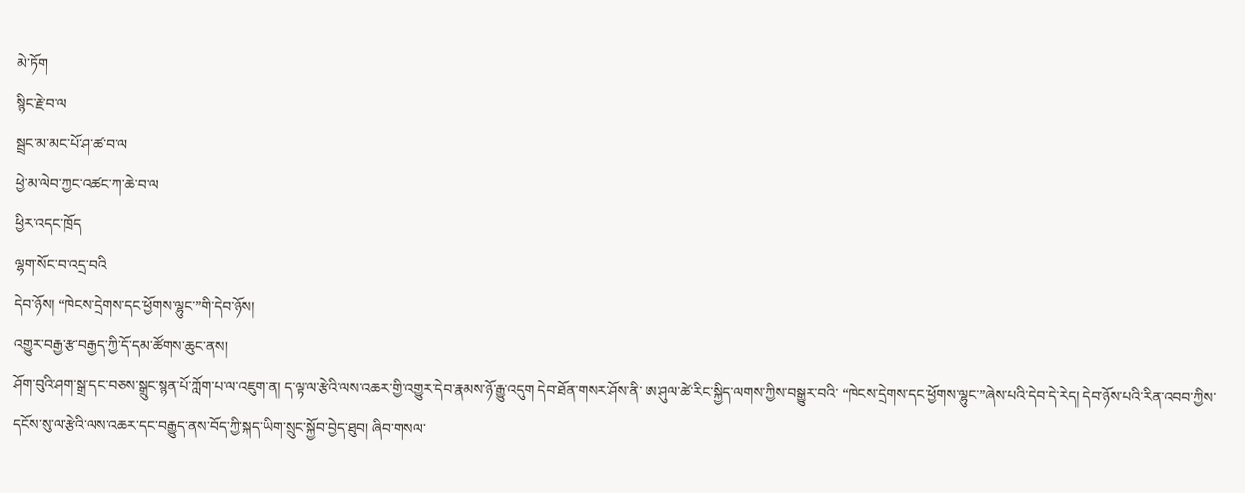མེ་ཏོག
སྙིང་རྗེ་བ་ལ
སྦྲང་མ་མང་པོ་ཤ་ཚ་བ་ལ
ཕྱེ་མ་ལེབ་ཀྱང་འཚང་ཀ་ཆེ་བ་ལ
ཕྱིར་འདང་ཁྲོད
ལྷག་སོང་བ་འདྲ་བའི
དེབ་ཉོས། “ཁེངས་དྲེགས་དང་ཕྱོགས་ལྷུང་”གི་དེབ་ཉོས།
འགྱུར་བརྒྱ་རྩ་བརྒྱད་ཀྱི་དོ་དམ་ཚོགས་ཆུང་ནས།
ཤོག་བུའི་ཤག་སྒྲ་དང་བཅས་སྒྲུང་སྙན་པོ་ཀློག་པ་ལ་འཇུག་ན། ད་ལྟ་ལ་རྩེའི་ལས་འཆར་གྱི་འགྱུར་དེབ་རྣམས་ཉོ་རྒྱུ་འདུག དེབ་ཐོན་གསར་ཤོས་ནི་ ཨ་ཤུལ་ཚེ་རིང་སྐྱིད་ལགས་ཀྱིས་བསྒྱུར་བའི་ “ཁེངས་དྲེགས་དང་ཕྱོགས་ལྷུང་”ཞེས་པའི་དེབ་དེ་རེད། དེབ་ཉོས་པའི་རིན་འབབ་ཀྱིས་དངོས་སུ་ལ་རྩེའི་ལས་འཆར་དང་བརྒྱུད་ནས་བོད་ཀྱི་སྐད་ཡིག་སྲུང་སྐྱོབ་བྱེད་ཐུབ། ཞིབ་གསལ་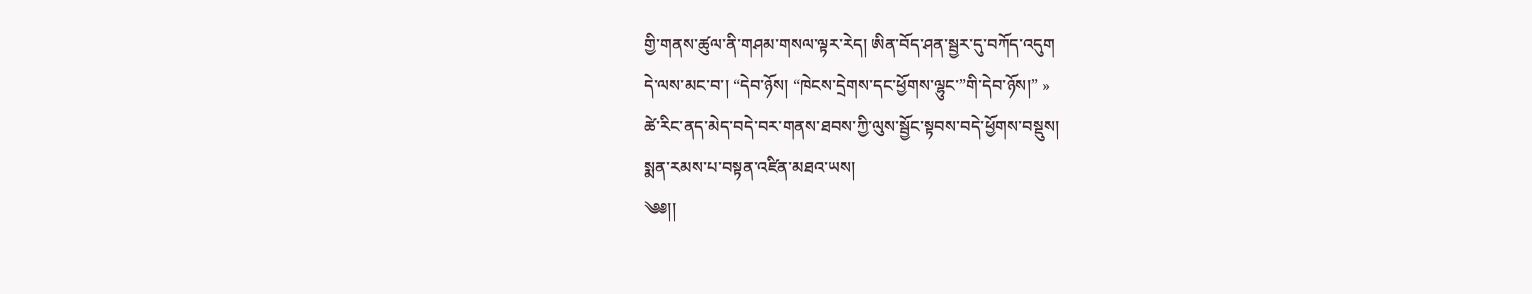གྱི་གནས་ཚུལ་ནི་གཤམ་གསལ་ལྟར་རེད། ཨིན་བོད་ཤན་སྦྱར་དུ་བཀོད་འདུག
དེ་ལས་མང་བ་། “དེབ་ཉོས། “ཁེངས་དྲེགས་དང་ཕྱོགས་ལྷུང་”གི་དེབ་ཉོས།” »
ཚེ་རིང་ནད་མེད་བདེ་བར་གནས་ཐབས་ཀྱི་ལུས་སྦྱོང་སྟབས་བདེ་ཕྱོགས་བསྡུས།
སྨན་རམས་པ་བསྟན་འཛིན་མཐའ་ཡས།
༄༅།།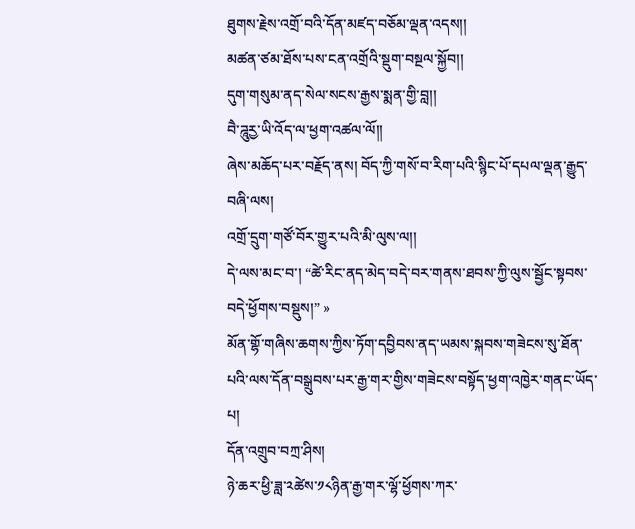ཐུགས་རྗེས་འགྲོ་བའི་དོན་མཛད་བཅོམ་ལྡན་འདས།།
མཚན་ཙམ་ཐོས་པས་ངན་འགྲོའི་སྡུག་བསྔལ་སྐྱོབ།།
དུག་གསུམ་ནད་སེལ་སངས་རྒྱས་སྨན་གྱི་བླ།།
བཻ་ཌཱུརྱ་ཡི་འོད་ལ་ཕྱག་འཚལ་ལོ།།
ཞེས་མཆོད་པར་བརྗོད་ནས། བོད་ཀྱི་གསོ་བ་རིག་པའི་སྙིང་པོ་དཔལ་ལྡན་རྒྱུད་བཞི་ལས།
འགྲོ་དྲུག་གཙོ་བོར་གྱུར་པའི་མི་ལུས་ལ།།
དེ་ལས་མང་བ་། “ཚེ་རིང་ནད་མེད་བདེ་བར་གནས་ཐབས་ཀྱི་ལུས་སྦྱོང་སྟབས་བདེ་ཕྱོགས་བསྡུས།” »
མོན་གྷོ་གཞིས་ཆགས་ཀྱིས་ཏོག་དབྱིབས་ནད་ཡམས་སྐབས་གཟེངས་སུ་ཐོན་པའི་ལས་དོན་བསྒྲུབས་པར་རྒྱ་གར་གྱིས་གཟེངས་བསྟོད་ཕྱག་འཁྱེར་གནང་ཡོད་པ།
དོན་འགྲུབ་བཀྲ་ཤིས།
ཉེ་ཆར་ཕྱི་ཟླ་༢ཚེས་༡༨ཉིན་རྒྱ་གར་ལྷོ་ཕྱོགས་ཀར་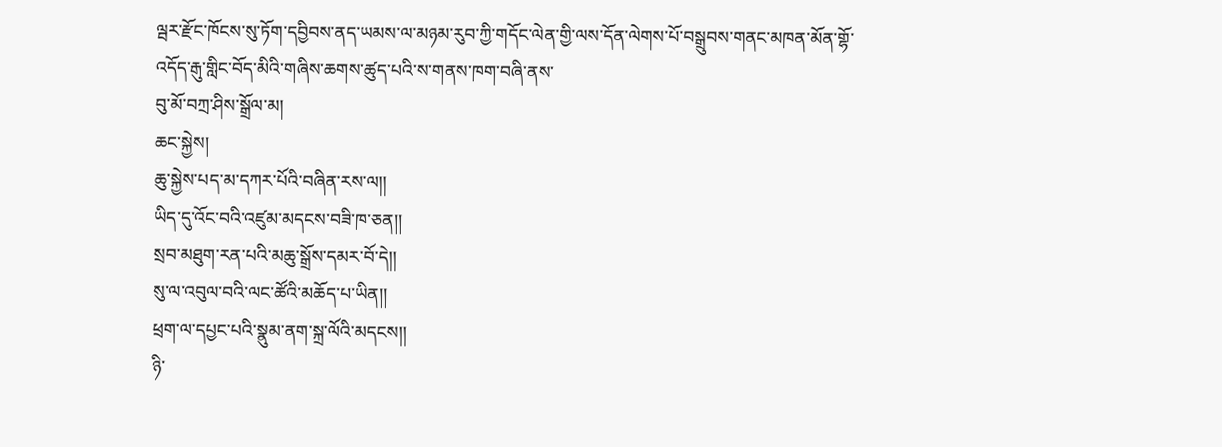ལྦར་རྫོང་ཁོངས་སུ་ཏོག་དབྱིབས་ནད་ཡམས་ལ་མཉམ་རུབ་ཀྱི་གདོང་ལེན་གྱི་ལས་དོན་ལེགས་པོ་བསྒྲུབས་གནང་མཁན་མོན་གྷོ་འདོད་རྒུ་གླིང་བོད་མིའི་གཞིས་ཆགས་ཚུད་པའི་ས་གནས་ཁག་བཞི་ནས་
བུ་མོ་བཀྲ་ཤིས་སྒྲོལ་མ།
ཆང་སྐྱེས།
ཆུ་སྐྱེས་པད་མ་དཀར་པོའི་བཞིན་རས་ལ།།
ཡིད་དུ་འོང་བའི་འཛུམ་མདངས་བཟི་ཁ་ཅན།།
སྲབ་མཐུག་རན་པའི་མཆུ་སྒྲོས་དམར་བོ་དེ།།
སུ་ལ་འབུལ་བའི་ལང་ཚོའི་མཆོད་པ་ཡིན།།
ཕྲག་ལ་དཔྱང་པའི་སྣུམ་ནག་སྐྲ་ལོའི་མདངས།།
ཉི་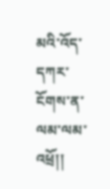མའི་འོད་དཀར་ངོགས་ན་ལམ་ལམ་འཕྲོ།།